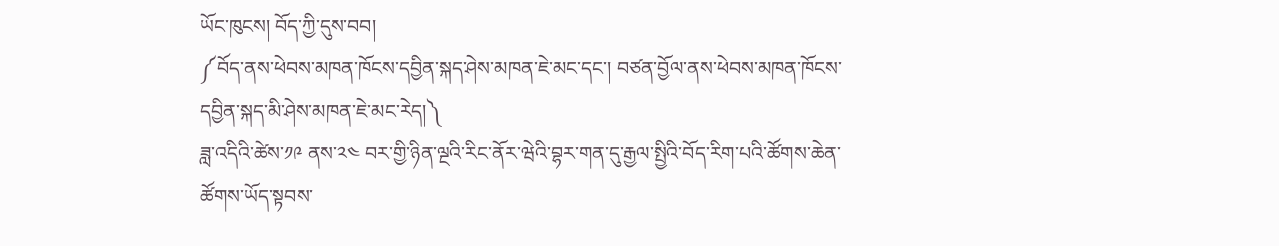ཡོང་ཁུངས། བོད་ཀྱི་དུས་བབ།
༼བོད་ནས་ཕེབས་མཁན་ཁོངས་དབྱིན་སྐད་ཤེས་མཁན་ཇེ་མང་དང་། བཙན་བྱོལ་ནས་ཕེབས་མཁན་ཁོངས་དབྱིན་སྐད་མི་ཤེས་མཁན་ཇེ་མང་རེད།༽
ཟླ་འདིའི་ཚེས་༡༩ ནས་༢༤ བར་གྱི་ཉིན་ལྔའི་རིང་ནོར་ཝེའི་བྷར་གན་དུ་རྒྱལ་སྤྱིའི་བོད་རིག་པའི་ཚོགས་ཆེན་ཚོགས་ཡོད་སྟབས་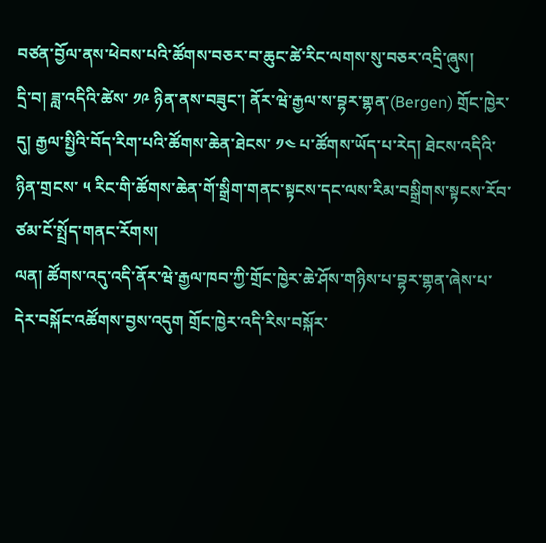བཙན་བྱོལ་ནས་ཕེབས་པའི་ཚོགས་བཅར་བ་ཆུང་ཚེ་རིང་ལགས་སུ་བཅར་འདྲི་ཞུས།
དྲི་བ། ཟླ་འདིའི་ཚེས་ ༡༩ ཉིན་ནས་བཟུང་། ནོར་ཝེ་རྒྱལ་ས་བྷར་གྷན་(Bergen) གྲོང་ཁྱེར་དུ། རྒྱལ་སྤྱིའི་བོད་རིག་པའི་ཚོགས་ཆེན་ཐེངས་ ༡༤ པ་ཚོགས་ཡོད་པ་རེད། ཐེངས་འདིའི་ཉིན་གྲངས་ ༥ རིང་གི་ཚོགས་ཆེན་གོ་སྒྲིག་གནང་སྟངས་དང་ལས་རིམ་བསྒྲིགས་སྟངས་རོབ་ཙམ་ངོ་སྤྲོད་གནང་རོགས།
ལན། ཚོགས་འདུ་འདི་ནོར་ཝེ་རྒྱལ་ཁབ་ཀྱི་གྲོང་ཁྱེར་ཆེ་ཤོས་གཉིས་པ་བྷར་གྷན་ཞེས་པ་དེར་བསྐོང་འཚོགས་བྱས་འདུག གྲོང་ཁྱེར་འདི་རིས་བསྐོར་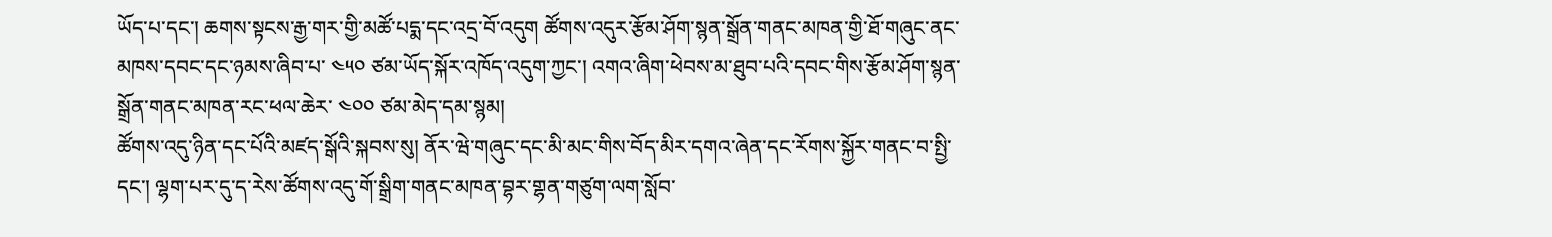ཡོད་པ་དང་། ཆགས་སྟངས་རྒྱ་གར་གྱི་མཚོ་པདྨ་དང་འདྲ་བོ་འདུག ཚོགས་འདུར་རྩོམ་ཤོག་སྙན་སྒྲོན་གནང་མཁན་གྱི་ཐོ་གཞུང་ནང་མཁས་དབང་དང་ཉམས་ཞིབ་པ་ ༤༥༠ ཙམ་ཡོད་སྐོར་འཁོད་འདུག་ཀྱང་། འགའ་ཞིག་ཕེབས་མ་ཐུབ་པའི་དབང་གིས་རྩོམ་ཤོག་སྙན་སྒྲོན་གནང་མཁན་རང་ཕལ་ཆེར་ ༤༠༠ ཙམ་མེད་དམ་སྙམ།
ཚོགས་འདུ་ཉིན་དང་པོའི་མཛད་སྒོའི་སྐབས་སུ། ནོར་ཝེ་གཞུང་དང་མི་མང་གིས་བོད་མིར་དགའ་ཞེན་དང་རོགས་སྐྱོར་གནང་བ་སྤྱི་དང་། ལྷག་པར་དུ་ད་རེས་ཚོགས་འདུ་གོ་སྒྲིག་གནང་མཁན་བྷར་གྷན་གཙུག་ལག་སློབ་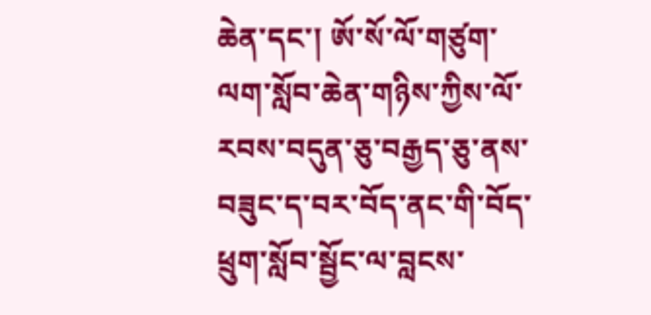ཆེན་དང་། ཨོ་སོ་ལོ་གཙུག་ལག་སློབ་ཆེན་གཉིས་ཀྱིས་ལོ་རབས་བདུན་ཅུ་བརྒྱད་ཅུ་ནས་བཟུང་ད་བར་བོད་ནང་གི་བོད་ཕྲུག་སློབ་སྦྱོང་ལ་བླངས་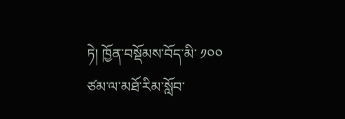ཏེ། ཁྱོན་བསྡོམས་བོད་མི་ ༡༠༠ ཙམ་ལ་མཐོ་རིམ་སློབ་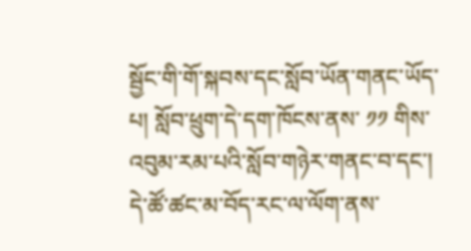སྦྱོང་གི་གོ་སྐབས་དང་སློབ་ཡོན་གནང་ཡོད་པ། སློབ་ཕྲུག་དེ་དག་ཁོངས་ནས་ ༡༡ གིས་འབུམ་རམ་པའི་སློབ་གཉེར་གནང་བ་དང་། དེ་ཚོ་ཚང་མ་བོད་རང་ལ་ལོག་ནས་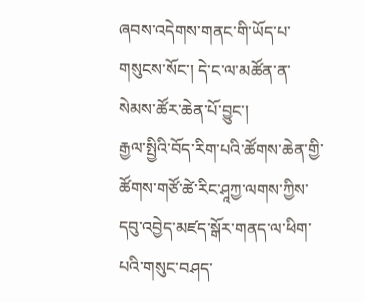ཞབས་འདེགས་གནང་གི་ཡོད་པ་གསུངས་སོང་། དེ་ང་ལ་མཚོན་ན་སེམས་ཚོར་ཆེན་པོ་བྱུང་།
རྒྱལ་སྤྱིའི་བོད་རིག་པའི་ཚོགས་ཆེན་གྱི་ཚོགས་གཙོ་ཚེ་རིང་ཤཱཀྱ་ལགས་ཀྱིས་དབུ་འབྱེད་མཛད་སྒོར་གནད་ལ་ཕིག་པའི་གསུང་བཤད་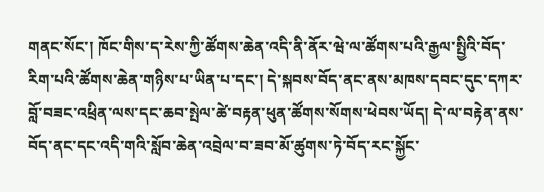གནང་སོང་། ཁོང་གིས་ད་རེས་ཀྱི་ཚོགས་ཆེན་འདི་ནི་ནོར་ཝེ་ལ་ཚོགས་པའི་རྒྱལ་སྤྱིའི་བོད་རིག་པའི་ཚོགས་ཆེན་གཉིས་པ་ཡིན་པ་དང་། དེ་སྐབས་བོད་ནང་ནས་མཁས་དབང་དུང་དཀར་བློ་བཟང་འཕྲིན་ལས་དང་ཆབ་སྤེལ་ཚེ་བརྟན་ཕུན་ཚོགས་སོགས་ཕེབས་ཡོད། དེ་ལ་བརྟེན་ནས་བོད་ནང་དང་འདི་གའི་སློབ་ཆེན་འབྲེལ་བ་ཟབ་མོ་ཚུགས་ཏེ་བོད་རང་སྐྱོང་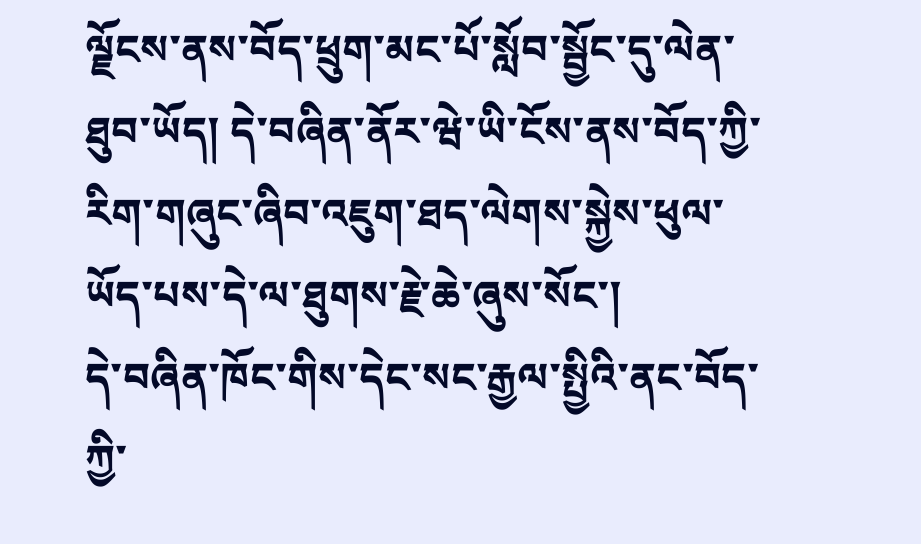ལྗོངས་ནས་བོད་ཕྲུག་མང་པོ་སློབ་སྦྱོང་དུ་ལེན་ཐུབ་ཡོད། དེ་བཞིན་ནོར་ཝེ་ཡི་ངོས་ནས་བོད་ཀྱི་རིག་གཞུང་ཞིབ་འཇུག་ཐད་ལེགས་སྐྱེས་ཕུལ་ཡོད་པས་དེ་ལ་ཐུགས་རྗེ་ཆེ་ཞུས་སོང་།
དེ་བཞིན་ཁོང་གིས་དེང་སང་རྒྱལ་སྤྱིའི་ནང་བོད་ཀྱི་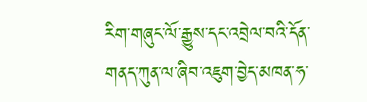རིག་གཞུང་ལོ་རྒྱུས་དང་འབྲེལ་བའི་དོན་གནད་ཀུན་ལ་ཞིབ་འཇུག་བྱེད་མཁན་ཧ་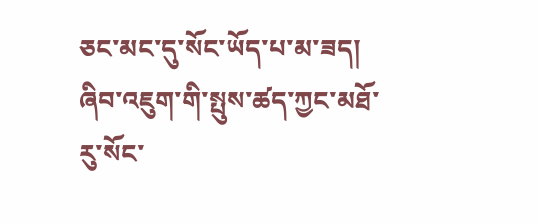ཅང་མང་དུ་སོང་ཡོད་པ་མ་ཟད། ཞིབ་འཇུག་གི་སྤུས་ཚད་ཀྱང་མཐོ་རུ་སོང་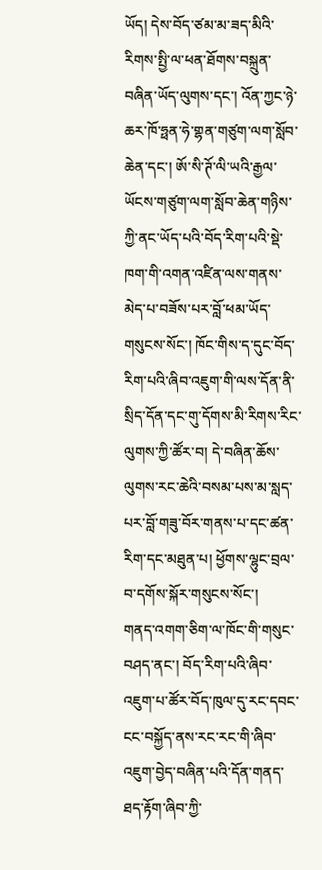ཡོད། དེས་བོད་ཙམ་མ་ཟད་མིའི་རིགས་སྤྱི་ལ་ཕན་ཐོགས་བསྐྲུན་བཞིན་ཡོད་ལུགས་དང་། འོན་ཀྱང་ཉེ་ཆར་ཁོ་ཧྥན་ཧེ་གྷན་གཙུག་ལག་སློབ་ཆེན་དང་། ཨོ་སི་ཊོ་ལི་ཡའི་རྒྱལ་ཡོངས་གཙུག་ལག་སློབ་ཆེན་གཉིས་ཀྱི་ནང་ཡོད་པའི་བོད་རིག་པའི་སྡེ་ཁག་གི་འགན་འཛིན་ལས་གནས་མེད་པ་བཟོས་པར་བློ་ཕམ་ཡོད་གསུངས་སོང་། ཁོང་གིས་ད་དུང་བོད་རིག་པའི་ཞིབ་འཇུག་གི་ལས་དོན་ནི་སྲིད་དོན་དང་གུ་དོགས་མི་རིགས་རིང་ལུགས་ཀྱི་ཚོར་བ། དེ་བཞིན་ཆོས་ལུགས་རང་ཆེའི་བསམ་པས་མ་སླད་པར་བློ་གཟུ་བོར་གནས་པ་དང་ཚན་རིག་དང་མཐུན་པ། ཕྱོགས་ལྷུང་བྲལ་བ་དགོས་སྐོར་གསུངས་སོང་།
གནད་འགག་ཅིག་ལ་ཁོང་གི་གསུང་བཤད་ནང་། བོད་རིག་པའི་ཞིབ་འཇུག་པ་ཚོར་བོད་ཁུལ་དུ་རང་དབང་ངང་བསྐྱོད་ནས་རང་རང་གི་ཞིབ་འཇུག་བྱེད་བཞིན་པའི་དོན་གནད་ཐད་རྟོག་ཞིབ་ཀྱི་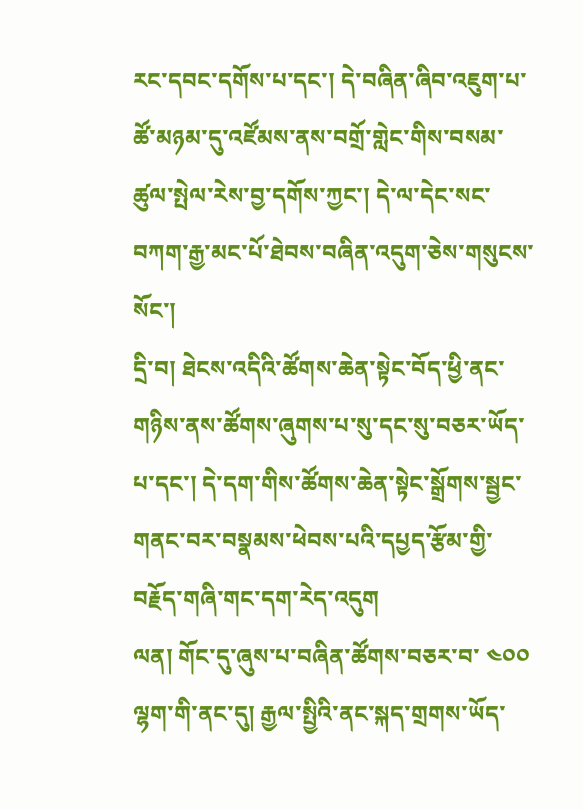རང་དབང་དགོས་པ་དང་། དེ་བཞིན་ཞིབ་འཇུག་པ་ཚོ་མཉམ་དུ་འཛོམས་ནས་བགྲོ་གླེང་གིས་བསམ་ཚུལ་སྤེལ་རེས་བྱ་དགོས་ཀྱང་། དེ་ལ་དེང་སང་བཀག་རྒྱ་མང་པོ་ཐེབས་བཞིན་འདུག་ཅེས་གསུངས་སོང་།
དྲི་བ། ཐེངས་འདིའི་ཚོགས་ཆེན་སྟེང་བོད་ཕྱི་ནང་གཉིས་ནས་ཚོགས་ཞུགས་པ་སུ་དང་སུ་བཅར་ཡོད་པ་དང་། དེ་དག་གིས་ཚོགས་ཆེན་སྟེང་སྒྲོགས་སྦྱང་གནང་བར་བསྣམས་ཕེབས་པའི་དཔྱད་རྩོམ་གྱི་བརྗོད་གཞི་གང་དག་རེད་འདུག
ལན། གོང་དུ་ཞུས་པ་བཞིན་ཚོགས་བཅར་བ་ ༤༠༠ ལྷག་གི་ནང་དུ། རྒྱལ་སྤྱིའི་ནང་སྐད་གྲགས་ཡོད་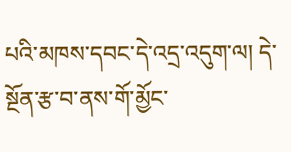པའི་མཁས་དབང་དེ་འདྲ་འདུག་ལ། དེ་སྔོན་རྩ་བ་ནས་གོ་མྱོང་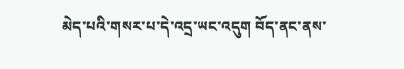མེད་པའི་གསར་པ་དེ་འདྲ་ཡང་འདུག བོད་ནང་ནས་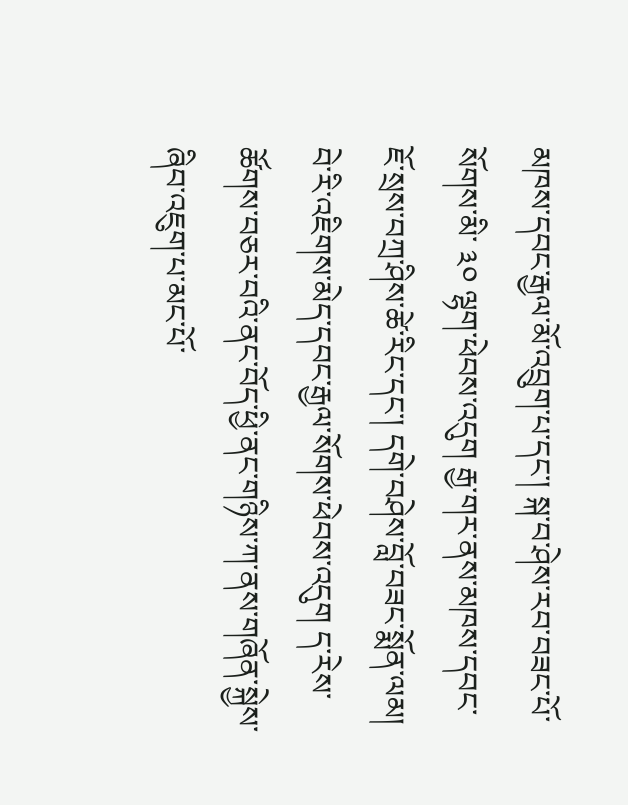མཁས་དབང་རྒྱལ་མོ་འབྲུག་པ་དང་། སྐ་བ་ཤེས་རབ་བཟང་པོ་སོགས་མི་ ༣༠ ལྷག་ཕེབས་འདུག རྒྱ་གར་ནས་མཁས་དབང་ཇོ་སྲས་བཀྲ་ཤིས་ཚེ་རིང་དང་། དགེ་བཤེས་བློ་བཟང་སྨོན་ལམ། བེ་རི་འཇིགས་མེད་དབང་རྒྱལ་སོགས་ཕེབས་འདུག ད་རེས་ཚོགས་བཅར་བའི་ནང་བོད་ཕྱི་ནང་གཉིས་ཀ་ནས་གཞོན་སྐྱེས་ཞིབ་འཇུག་པ་མང་པོ་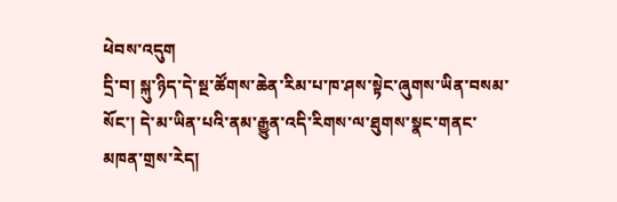ཕེབས་འདུག
དྲི་བ། སྐུ་ཉིད་དེ་སྔ་ཚོགས་ཆེན་རིམ་པ་ཁ་ཤས་སྟེང་ཞུགས་ཡིན་བསམ་སོང་། དེ་མ་ཡིན་པའི་ནམ་རྒྱུན་འདི་རིགས་ལ་ཐུགས་སྣང་གནང་མཁན་གྲས་རེད།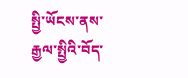སྤྱི་ཡོངས་ནས་རྒྱལ་སྤྱིའི་བོད་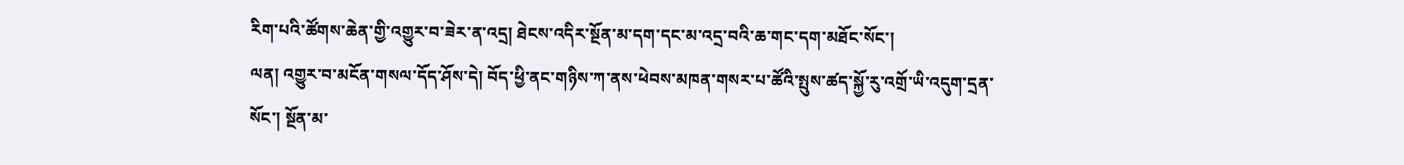རིག་པའི་ཚོགས་ཆེན་གྱི་འགྱུར་བ་ཟེར་ན་འདྲ། ཐེངས་འདིར་སྔོན་མ་དག་དང་མ་འདྲ་བའི་ཆ་གང་དག་མཐོང་སོང་།
ལན། འགྱུར་བ་མངོན་གསལ་དོད་ཤོས་དེ། བོད་ཕྱི་ནང་གཉིས་ཀ་ནས་ཕེབས་མཁན་གསར་པ་ཚོའི་སྤུས་ཚད་སྐྱོ་རུ་འགྲོ་ཡི་འདུག་དྲན་སོང་། སྔོན་མ་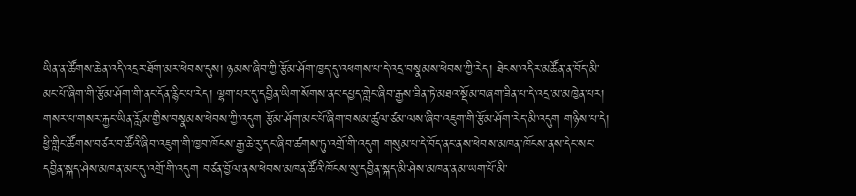ཡིན་ན་ཚོགས་ཆེན་འདི་འདྲར་ཐོག་མར་ཕེབས་དུས། ཉམས་ཞིབ་ཀྱི་རྩོམ་ཤོག་ཁྱད་དུ་འཕགས་པ་དེ་འདྲ་བསྣམས་ཕེབས་ཀྱི་རེད། ཐེངས་འདིར་མཚོན་ན་བོད་མི་མང་པོ་ཞིག་གི་རྩོམ་ཤོག་གི་ནང་དོན་རྙིང་པ་རེད། ལྷག་པར་དུ་དབྱིན་ཡིག་སོགས་ནང་དཔྱད་གླེང་ཞིབ་རྒྱས་ཟིན་ཏེ་མཐའ་སྡོམ་བཞག་ཟིན་པ་དེ་འདྲ་མ་མཁྱེན་པར། གསར་པ་གསར་རྐྱང་ཡིན་རློམ་གྱིས་བསྣམས་ཕེབས་ཀྱི་འདུག རྩོམ་ཤོག་མང་པོ་ཞིག་བསམ་ཚུལ་ཙམ་ལས་ཞིབ་འཇུག་གི་རྩོམ་ཤོག་རེད་མི་འདུག གཉིས་པ་དེ། ཕྱི་གླིང་ཚོགས་བཙར་བ་ཚོའི་ཞིབ་འཇུག་གི་ཁྱབ་ཁོངས་རྒྱ་ཆེ་རུ་དང་ཞིབ་ཚགས་ཏུ་འགྲོ་གི་འདུག གསུམ་པ་དེ་བོད་ནང་ནས་ཕེབས་མཁན་ཁོངས་ནས་དེང་སང་དབྱིན་སྐད་ཤེས་མཁན་མང་དུ་འགྲོ་གི་འདུག བཙན་བྱོལ་ནས་ཕེབས་མཁན་ཚོའི་ཁོངས་སུ་དབྱིན་སྐད་མི་ཤེས་མཁན་ནམ་ཡག་པོ་མི་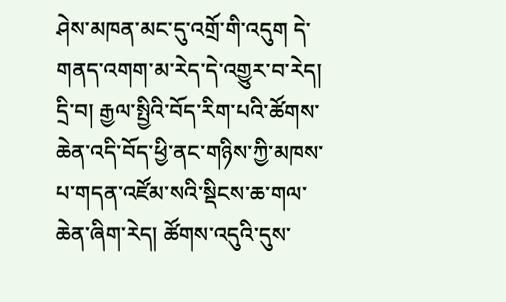ཤེས་མཁན་མང་དུ་འགྲོ་གི་འདུག དེ་གནད་འགག་མ་རེད་དེ་འགྱུར་བ་རེད།
དྲི་བ། རྒྱལ་སྤྱིའི་བོད་རིག་པའི་ཚོགས་ཆེན་འདི་བོད་ཕྱི་ནང་གཉིས་ཀྱི་མཁས་པ་གདན་འཛོམ་སའི་སྡིངས་ཆ་གལ་ཆེན་ཞིག་རེད། ཚོགས་འདུའི་དུས་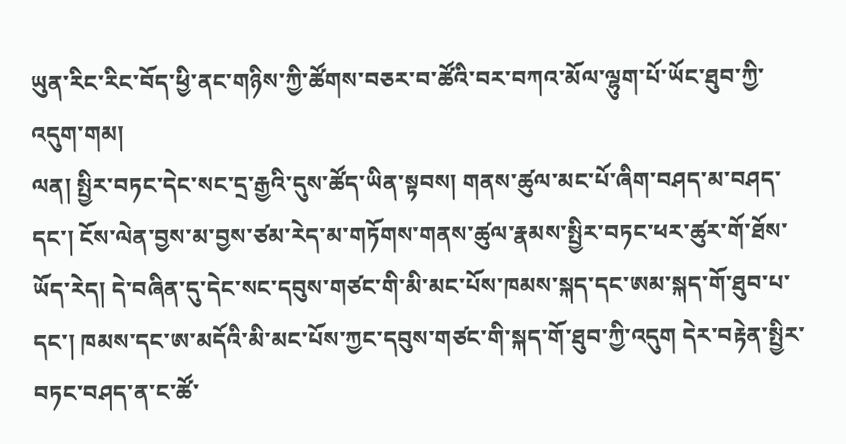ཡུན་རིང་རིང་བོད་ཕྱི་ནང་གཉིས་ཀྱི་ཚོགས་བཅར་བ་ཚོའི་བར་བཀའ་མོལ་ལྷུག་པོ་ཡོང་ཐུབ་ཀྱི་འདུག་གམ།
ལན། སྤྱིར་བཏང་དེང་སང་དྲ་རྒྱའི་དུས་ཚོད་ཡིན་སྟབས། གནས་ཚུལ་མང་པོ་ཞིག་བཤད་མ་བཤད་དང་། ངོས་ལེན་བྱས་མ་བྱས་ཙམ་རེད་མ་གཏོགས་གནས་ཚུལ་རྣམས་སྤྱིར་བཏང་ཕར་ཚུར་གོ་ཐོས་ཡོད་རེད། དེ་བཞིན་དུ་དེང་སང་དབུས་གཙང་གི་མི་མང་པོས་ཁམས་སྐད་དང་ཨམ་སྐད་གོ་ཐུབ་པ་དང་། ཁམས་དང་ཨ་མདོའི་མི་མང་པོས་ཀྱང་དབུས་གཙང་གི་སྐད་གོ་ཐུབ་ཀྱི་འདུག དེར་བརྟེན་སྤྱིར་བཏང་བཤད་ན་ང་ཚོ་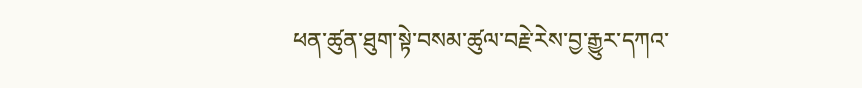ཕན་ཚུན་ཐུག་སྟེ་བསམ་ཚུལ་བརྗེ་རེས་བྱ་རྒྱུར་དཀའ་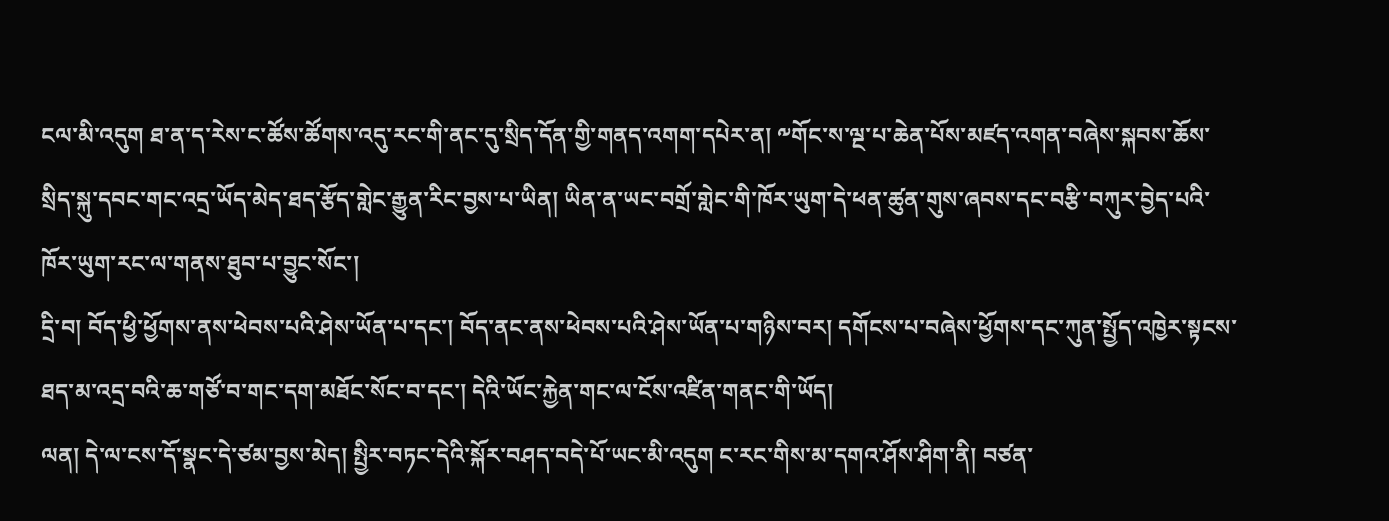ངལ་མི་འདུག ཐ་ན་ད་རེས་ང་ཚོས་ཚོགས་འདུ་རང་གི་ནང་དུ་སྲིད་དོན་གྱི་གནད་འགག་དཔེར་ན། ༸གོང་ས་ལྔ་པ་ཆེན་པོས་མཛད་འགན་བཞེས་སྐབས་ཆོས་སྲིད་སྐུ་དབང་གང་འདྲ་ཡོད་མེད་ཐད་རྩོད་གླེང་རྒྱུན་རིང་བྱས་པ་ཡིན། ཡིན་ན་ཡང་བགྲོ་གླེང་གི་ཁོར་ཡུག་དེ་ཕན་ཚུན་གུས་ཞབས་དང་བརྩི་བཀུར་བྱེད་པའི་ཁོར་ཡུག་རང་ལ་གནས་ཐུབ་པ་བྱུང་སོང་།
དྲི་བ། བོད་ཕྱི་ཕྱོགས་ནས་ཕེབས་པའི་ཤེས་ཡོན་པ་དང་། བོད་ནང་ནས་ཕེབས་པའི་ཤེས་ཡོན་པ་གཉིས་བར། དགོངས་པ་བཞེས་ཕྱོགས་དང་ཀུན་སྤྱོད་འཁྱེར་སྟངས་ཐད་མ་འདྲ་བའི་ཆ་གཙོ་བ་གང་དག་མཐོང་སོང་བ་དང་། དེའི་ཡོང་རྐྱེན་གང་ལ་ངོས་འཛིན་གནང་གི་ཡོད།
ལན། དེ་ལ་ངས་དོ་སྣང་དེ་ཙམ་བྱས་མེད། སྤྱིར་བཏང་དེའི་སྐོར་བཤད་བདེ་པོ་ཡང་མི་འདུག ང་རང་གིས་མ་དགའ་ཤོས་ཤིག་ནི། བཙན་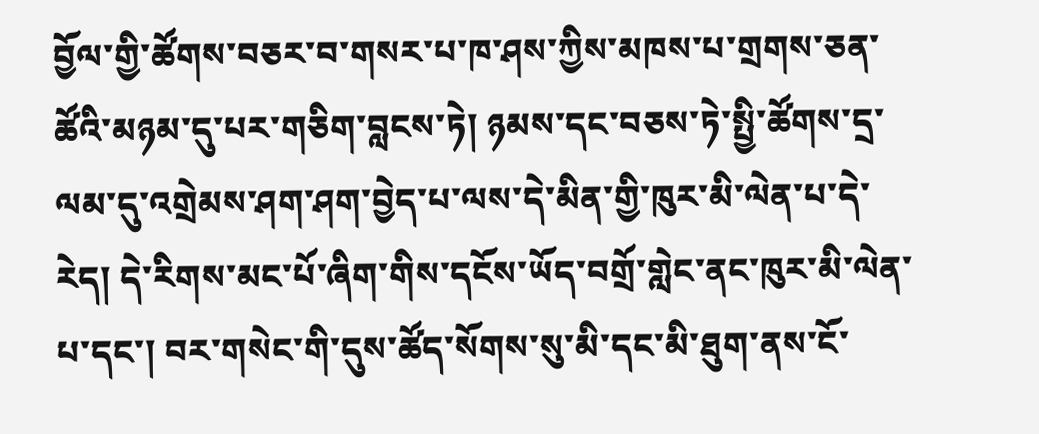བྱོལ་གྱི་ཚོགས་བཅར་བ་གསར་པ་ཁ་ཤས་ཀྱིས་མཁས་པ་གྲགས་ཅན་ཚོའི་མཉམ་དུ་པར་གཅིག་བླངས་ཏེ། ཉམས་དང་བཅས་ཏེ་སྤྱི་ཚོགས་དྲ་ལམ་དུ་འགྲེམས་ཤག་ཤག་བྱེད་པ་ལས་དེ་མིན་གྱི་ཁུར་མི་ལེན་པ་དེ་རེད། དེ་རིགས་མང་པོ་ཞིག་གིས་དངོས་ཡོད་བགྲོ་གླེང་ནང་ཁུར་མི་ལེན་པ་དང་། བར་གསེང་གི་དུས་ཚོད་སོགས་སུ་མི་དང་མི་ཐུག་ནས་ངོ་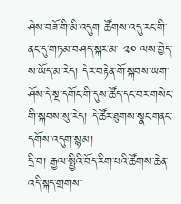ཤེས་བཟོ་གི་མི་འདུག ཚོགས་འདུ་རང་གི་ནང་དུ་གཏམ་བཤད་སྐར་མ་ ༢༠ ལས་བྱེད་ས་ཡོད་མ་རེད། དེར་བརྟེན་གོ་སྐབས་ཡག་ཤོས་དེ་སྔ་དགོང་གི་དུས་ཚོད་དང་བར་གསེང་གི་སྐབས་སུ་རེད། དེ་ཚོར་ཐུགས་སྣང་གནང་དགོས་འདུག་སྙམ།
དྲི་བ། རྒྱལ་སྤྱིའི་བོད་རིག་པའི་ཚོགས་ཆེན་འདི་སྐད་གྲགས་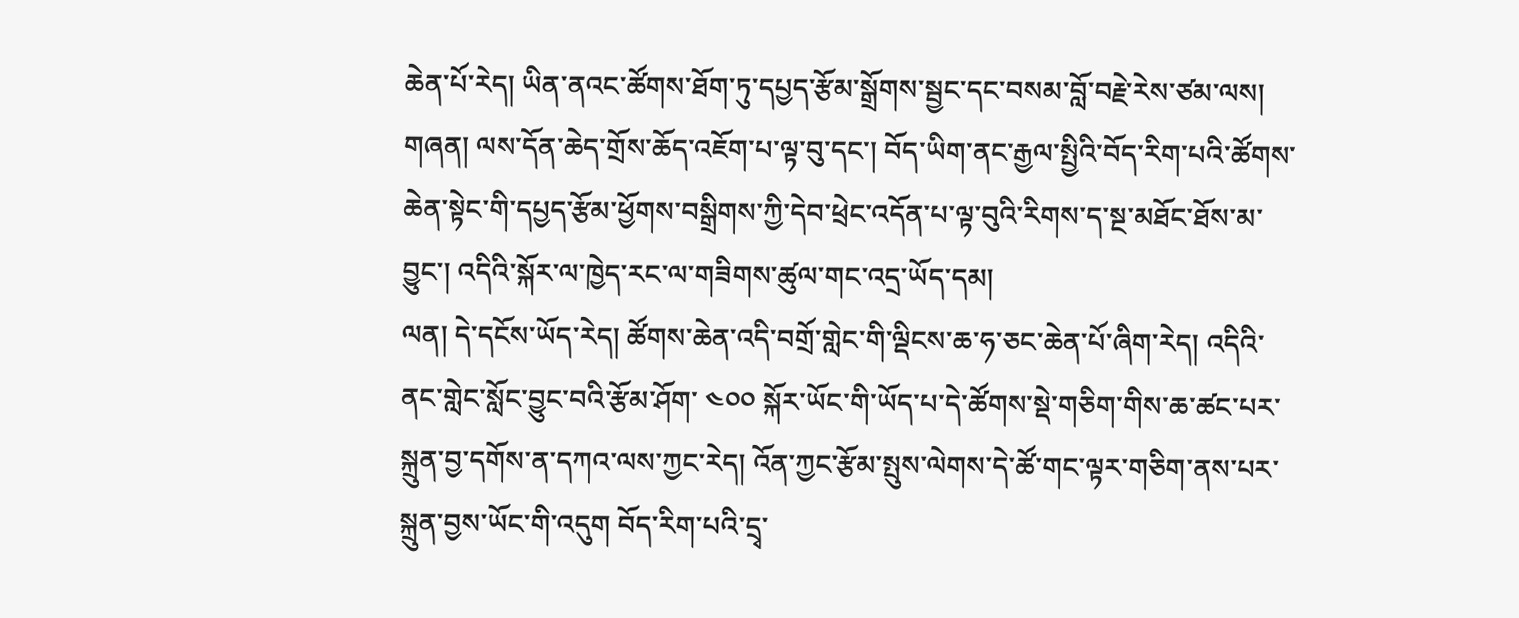ཆེན་པོ་རེད། ཡིན་ནའང་ཚོགས་ཐོག་ཏུ་དཔྱད་རྩོམ་སྒྲོགས་སྦྱང་དང་བསམ་བློ་བརྗེ་རེས་ཙམ་ལས། གཞན། ལས་དོན་ཆེད་གྲོས་ཆོད་འཇོག་པ་ལྟ་བུ་དང་། བོད་ཡིག་ནང་རྒྱལ་སྤྱིའི་བོད་རིག་པའི་ཚོགས་ཆེན་སྟེང་གི་དཔྱད་རྩོམ་ཕྱོགས་བསྒྲིགས་ཀྱི་དེབ་ཕྲེང་འདོན་པ་ལྟ་བུའི་རིགས་ད་སྔ་མཐོང་ཐོས་མ་བྱུང་། འདིའི་སྐོར་ལ་ཁྱེད་རང་ལ་གཟིགས་ཚུལ་གང་འདྲ་ཡོད་དམ།
ལན། དེ་དངོས་ཡོད་རེད། ཚོགས་ཆེན་འདི་བགྲོ་གླེང་གི་ལྡིངས་ཆ་ཧ་ཅང་ཆེན་པོ་ཞིག་རེད། འདིའི་ནང་གླེང་སློང་བྱུང་བའི་རྩོམ་ཤོག་ ༤༠༠ སྐོར་ཡོང་གི་ཡོད་པ་དེ་ཚོགས་སྡེ་གཅིག་གིས་ཆ་ཚང་པར་སྐྲུན་བྱ་དགོས་ན་དཀའ་ལས་ཀྱང་རེད། འོན་ཀྱང་རྩོམ་སྤུས་ལེགས་དེ་ཚོ་གང་ལྟར་གཅིག་ནས་པར་སྐྲུན་བྱས་ཡོང་གི་འདུག བོད་རིག་པའི་དྲྭ་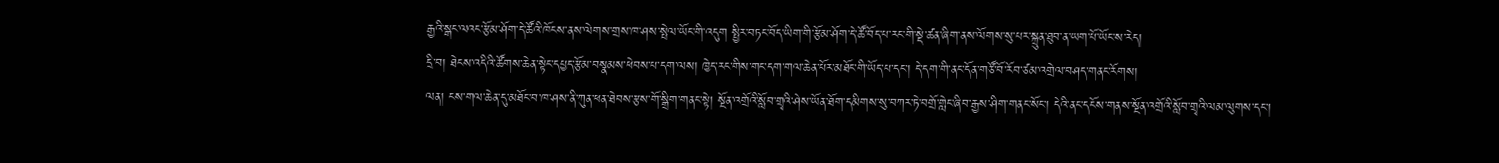རྒྱའི་སྒང་ལའང་རྩོམ་ཤོག་དེ་ཚོའི་ཁོངས་ནས་ལེགས་གྲས་ཁ་ཤས་སྤེལ་ཡོང་གི་འདུག སྤྱིར་བཏང་བོད་ཡིག་གི་རྩོམ་ཤོག་དེ་ཚོ་བོད་པ་རང་གི་སྡེ་ཚན་ཞིག་ནས་ལོགས་སུ་པར་སྐྲུན་ཐུབ་ན་ཡག་པོ་ཡོང་ས་རེད།
དྲི་བ། ཐེངས་འདིའི་ཚོགས་ཆེན་སྟེང་དཔྱད་རྩོམ་བསྣམས་ཕེབས་པ་དག་ལས། ཁྱེད་རང་གིས་གང་དག་གལ་ཆེན་པོར་མཐོང་གི་ཡོད་པ་དང་། དེ་དག་གི་ནང་དོན་གཙོ་བོ་རོབ་ཙམ་འགྲེལ་བཤད་གནང་རོགས།
ལན། ངས་གལ་ཆེན་དུ་མཐོང་བ་ཁ་ཤས་ནི་ཀུན་ཕན་ཐེབས་རྩས་གོ་སྒྲིག་གནང་སྟེ། སྔོན་འགྲོའི་སློབ་གྲྭའི་ཤེས་ཡོན་ཐོག་དམིགས་སུ་བཀར་ཏེ་བགྲོ་གླེང་ཞིབ་རྒྱས་ཤིག་གནང་སོང་། དེའི་ནང་དངོས་གནས་སྔོན་འགྲོའི་སློབ་གྲྭའི་ལམ་ལུགས་དང་།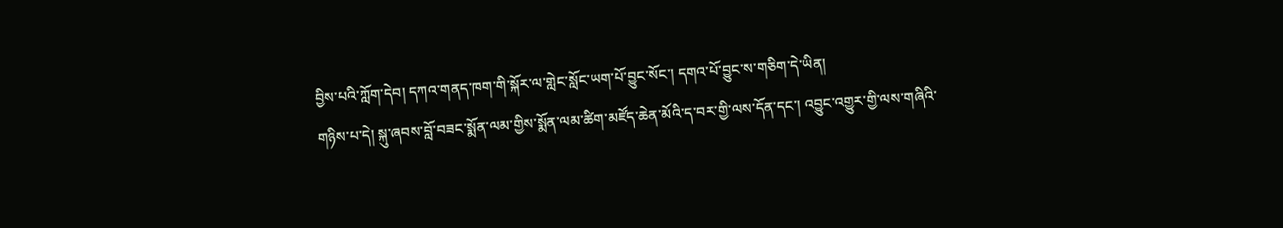བྱིས་པའི་ཀློག་དེབ། དཀའ་གནད་ཁག་གི་སྐོར་ལ་གླེང་སློང་ཡག་པོ་བྱུང་སོང་། དགའ་པོ་བྱུང་ས་གཅིག་དེ་ཡིན།
གཉིས་པ་དེ། སྐུ་ཞབས་བློ་བཟང་སྨོན་ལམ་གྱིས་སྨོན་ལམ་ཚིག་མཛོད་ཆེན་མོའི་ད་བར་གྱི་ལས་དོན་དང་། འབྱུང་འགྱུར་གྱི་ལས་གཞིའི་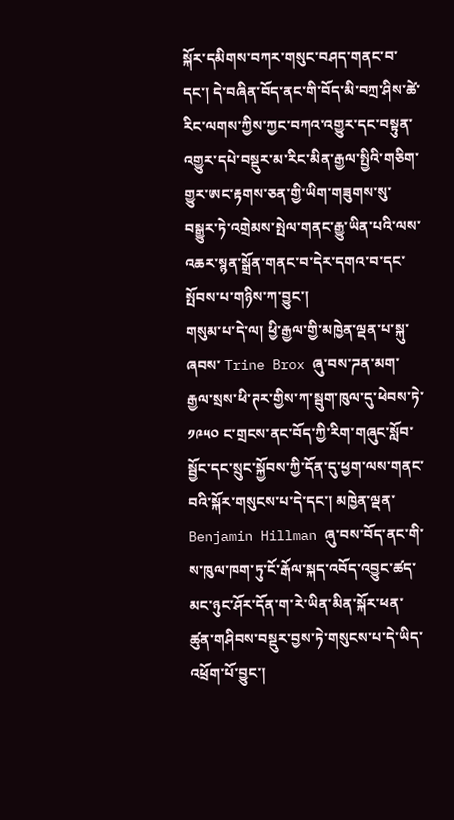སྐོར་དམིགས་བཀར་གསུང་བཤད་གནང་བ་དང་། དེ་བཞིན་བོད་ནང་གི་བོད་མི་བཀྲ་ཤིས་ཚེ་རིང་ལགས་ཀྱིས་ཀྱང་བཀའ་འགྱུར་དང་བསྟུན་འགྱུར་དཔེ་བསྡུར་མ་རིང་མིན་རྒྱལ་སྤྱིའི་གཅིག་གྱུར་ཨང་རྟགས་ཅན་གྱི་ཡིག་གཟུགས་སུ་བསྒྱུར་ཏེ་འགྲེམས་སྤེལ་གནང་རྒྱུ་ཡིན་པའི་ལས་འཆར་སྙན་སྒྲོན་གནང་བ་དེར་དགའ་བ་དང་སྤོབས་པ་གཉིས་ཀ་བྱུང་།
གསུམ་པ་དེ་ལ། ཕྱི་རྒྱལ་གྱི་མཁྱེན་ལྡན་པ་སྐུ་ཞབས་ Trine Brox ཞུ་བས་ཌན་མག་རྒྱལ་སྲས་ཕི་ཊར་གྱིས་ཀ་སྦུག་ཁུལ་དུ་ཕེབས་ཏེ་ ༡༩༥༠ ང་གྲངས་ནང་བོད་ཀྱི་རིག་གཞུང་སློབ་སྦྱོང་དང་སྲུང་སྐྱོབས་ཀྱི་དོན་དུ་ཕྱག་ལས་གནང་བའི་སྐོར་གསུངས་པ་དེ་དང་། མཁྱེན་ལྡན་Benjamin Hillman ཞུ་བས་བོད་ནང་གི་ས་ཁུལ་ཁག་ཏུ་ངོ་རྒོལ་སྐད་འབོད་འབྱུང་ཚད་མང་ཉུང་ཤོར་དོན་ག་རེ་ཡིན་མིན་སྐོར་ཕན་ཚུན་གཤིབས་བསྡུར་བྱས་ཏེ་གསུངས་པ་དེ་ཡིད་འཕྲོག་པོ་བྱུང་།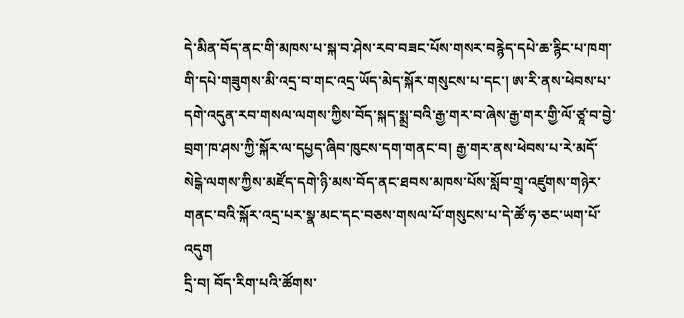དེ་མིན་བོད་ནང་གི་མཁས་པ་སྐ་བ་ཤེས་རབ་བཟང་པོས་གསར་བརྙེད་དཔེ་ཆ་རྙིང་པ་ཁག་གི་དཔེ་གཟུགས་མི་འདྲ་བ་གང་འདྲ་ཡོད་མེད་སྐོར་གསུངས་པ་དང་། ཨ་རི་ནས་ཕེབས་པ་དགེ་འདུན་རབ་གསལ་ལགས་ཀྱིས་བོད་སྐད་སྨྲ་བའི་རྒྱ་གར་བ་ཞེས་རྒྱ་གར་གྱི་ལོ་ཙཱ་བ་བྱེ་བྲག་ཁ་ཤས་ཀྱི་སྐོར་ལ་དཔྱད་ཞིབ་ཁུངས་དག་གནང་བ། རྒྱ་གར་ནས་ཕེབས་པ་རེ་མདོ་སེངྒེ་ལགས་ཀྱིས་མཛོད་དགེ་ཉི་མས་བོད་ནང་ཐབས་མཁས་པོས་སློབ་གྲྭ་འཛུགས་གཉེར་གནང་བའི་སྐོར་འདྲ་པར་སྣ་མང་དང་བཅས་གསལ་པོ་གསུངས་པ་དེ་ཚོ་ཧ་ཅང་ཡག་པོ་འདུག
དྲི་བ། བོད་རིག་པའི་ཚོགས་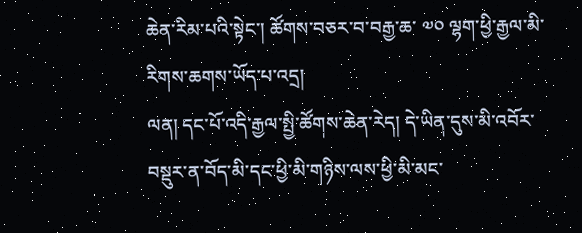ཆེན་རིམ་པའི་སྟེང་། ཚོགས་བཅར་བ་བརྒྱ་ཆ་ ༧༠ ལྷག་ཕྱི་རྒྱལ་མི་རིགས་ཆགས་ཡོད་པ་འདྲ།
ལན། དང་པོ་འདི་རྒྱལ་སྤྱི་ཚོགས་ཆེན་རེད། དེ་ཡིན་དུས་མི་འབོར་བསྡུར་ན་བོད་མི་དང་ཕྱི་མི་གཉིས་ལས་ཕྱི་མི་མང་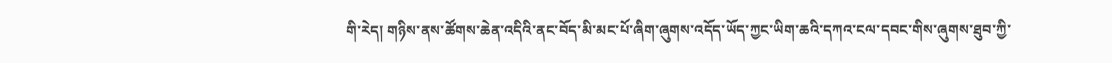གི་རེད། གཉིས་ནས་ཚོགས་ཆེན་འདིའི་ནང་བོད་མི་མང་པོ་ཞིག་ཞུགས་འདོད་ཡོད་ཀྱང་ཡིག་ཆའི་དཀའ་ངལ་དབང་གིས་ཞུགས་ཐུབ་ཀྱི་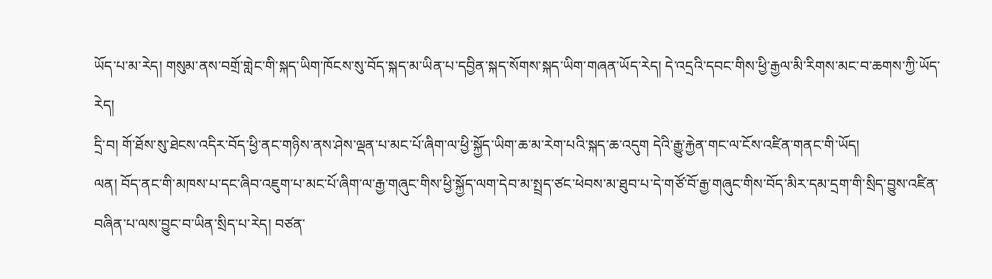ཡོད་པ་མ་རེད། གསུམ་ནས་བགྲོ་གླེང་གི་སྐད་ཡིག་ཁོངས་སུ་བོད་སྐད་མ་ཡིན་པ་དབྱིན་སྐད་སོགས་སྐད་ཡིག་གཞན་ཡོད་རེད། དེ་འདྲའི་དབང་གིས་ཕྱི་རྒྱལ་མི་རིགས་མང་བ་ཆགས་ཀྱི་ཡོད་རེད།
དྲི་བ། གོ་ཐོས་སུ་ཐེངས་འདིར་བོད་ཕྱི་ནང་གཉིས་ནས་ཤེས་ལྡན་པ་མང་པོ་ཞིག་ལ་ཕྱི་སྐྱོད་ཡིག་ཆ་མ་རེག་པའི་སྐད་ཆ་འདུག དེའི་རྒྱུ་རྐྱེན་གང་ལ་ངོས་འཛིན་གནང་གི་ཡོད།
ལན། བོད་ནང་གི་མཁས་པ་དང་ཞིབ་འཇུག་པ་མང་པོ་ཞིག་ལ་རྒྱ་གཞུང་གིས་ཕྱི་སྐྱོད་ལག་དེབ་མ་སྤྲད་ཙང་ཕེབས་མ་ཐུབ་པ་དེ་གཙོ་བོ་རྒྱ་གཞུང་གིས་བོད་མིར་དམ་དྲག་གི་སྲིད་བྱུས་འཛིན་བཞིན་པ་ལས་བྱུང་བ་ཡིན་སྲིད་པ་རེད། བཙན་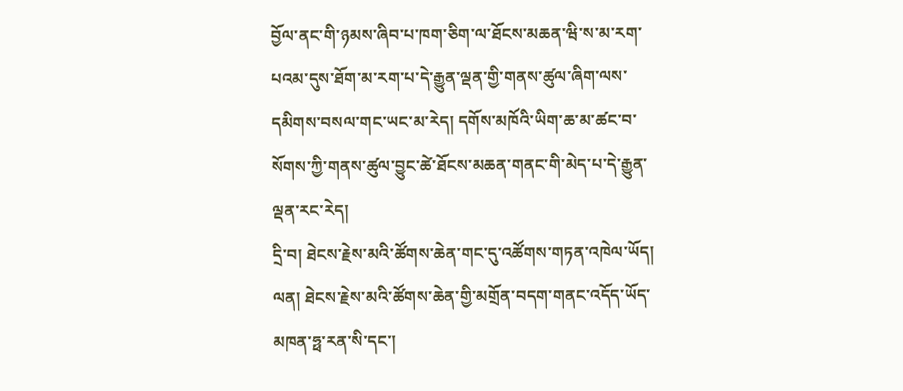བྱོལ་ནང་གི་ཉམས་ཞིབ་པ་ཁག་ཅིག་ལ་ཐོངས་མཆན་ཝི་ས་མ་རག་པའམ་དུས་ཐོག་མ་རག་པ་དེ་རྒྱུན་ལྡན་གྱི་གནས་ཚུལ་ཞིག་ལས་དམིགས་བསལ་གང་ཡང་མ་རེད། དགོས་མཁོའི་ཡིག་ཆ་མ་ཚང་བ་སོགས་ཀྱི་གནས་ཚུལ་བྱུང་ཚེ་ཐོངས་མཆན་གནང་གི་མེད་པ་དེ་རྒྱུན་ལྡན་རང་རེད།
དྲི་བ། ཐེངས་རྗེས་མའི་ཚོགས་ཆེན་གང་དུ་འཚོགས་གཏན་འཁེལ་ཡོད།
ལན། ཐེངས་རྗེས་མའི་ཚོགས་ཆེན་གྱི་མགྲོན་བདག་གནང་འདོད་ཡོད་མཁན་ཧྥ་རན་སི་དང་།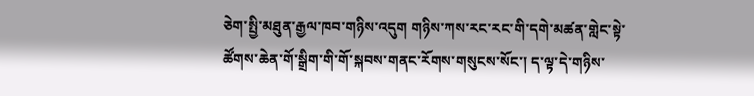ཅེག་སྤྱི་མཐུན་རྒྱལ་ཁབ་གཉིས་འདུག གཉིས་ཀས་རང་རང་གི་དགེ་མཚན་གླེང་སྟེ་ཚོགས་ཆེན་གོ་སྒྲིག་གི་གོ་སྐབས་གནང་རོགས་གསུངས་སོང་། ད་ལྟ་དེ་གཉིས་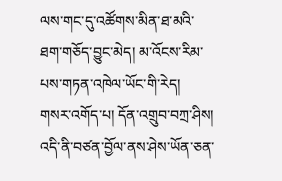ལས་གང་དུ་འཚོགས་མིན་ཐ་མའི་ཐག་གཅོད་བྱུང་མེད། མ་འོངས་རིམ་པས་གཏན་འཁེལ་ཡོང་གི་རེད།
གསར་འགོད་པ། དོན་འགྲུབ་བཀྲ་ཤིས།
འདི་ནི་བཙན་བྱོལ་ནས་ཤེས་ཡོན་ཅན་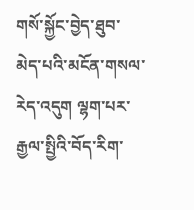གསོ་སྐྱོང་བྱེད་ཐུབ་མེད་པའི་མངོན་གསལ་རེད་འདུག ལྷག་པར་རྒྱལ་སྤྱིའི་བོད་རིག་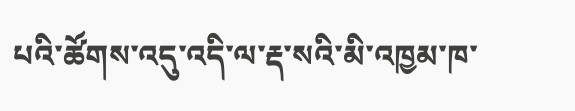པའི་ཚོགས་འདུ་འདི་ལ་རྡ་སའི་མི་འཁྱམ་ཁ་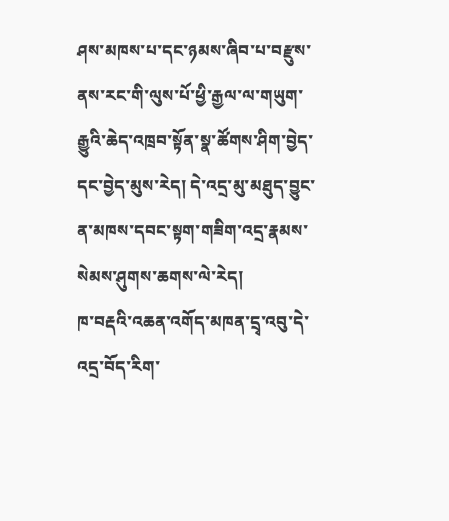ཤས་མཁས་པ་དང་ཉམས་ཞིབ་པ་བརྫུས་ནས་རང་གི་ལུས་པོ་ཕྱི་རྒྱལ་ལ་གཡུག་རྒྱུའི་ཆེད་འཁྲབ་སྟོན་སྣ་ཚོགས་ཤིག་བྱེད་དང་བྱེད་མུས་རེད། དེ་འདྲ་མུ་མཐུད་བྱུང་ན་མཁས་དབང་སྟག་གཟིག་འདྲ་རྣམས་སེམས་ཤུགས་ཆགས་ལེ་རེད།
ཁ་བརྡའི་འཆན་འགོད་མཁན་དྲྭ་འབུ་དེ་འདྲ་བོད་རིག་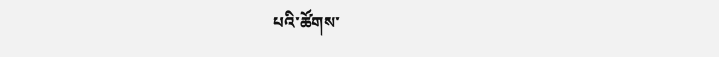པའི་ཚོགས་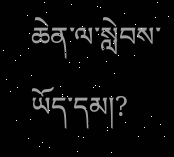ཆེན་ལ་སླེབས་ཡོད་དམ།?